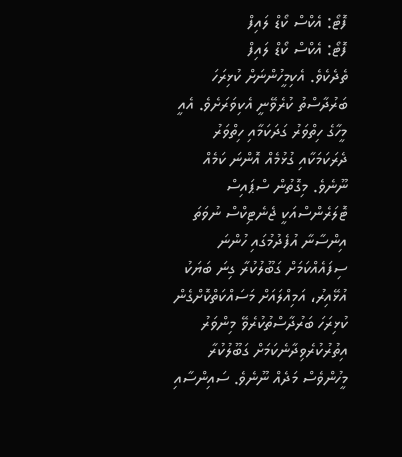ފޮޓޯ: އެކްސް ކޯޑް ލައިފް
ފޮޓޯ: އެކްސް ކޯޑް ލައިފް
ތެދެކެވެ. އެކިމީހުންނަށް ކުޅިރަހަ ބަރުދާސްތު ކުރެވޭނީ އެކިވަރަށެވެ. އެއީ މީހާގެ ހިތްވަރު ގަދަކަމާއި ހިތްވަރު ދެރަކަމަކާއި ގުޅުމެއް އޮންނަ ކަމެއް ނޫނެވެ. މިގޮތުން ސްޕައިސް ޓޮލަރެންސްއަކީ ޖެނެޓިކްސް ނުވަތަ އިންސާނާ އުފެދުމުގައި ހުންނަ ސިފައެއްކަމަށް ގަބޫލުކުރާ ގިނަ ބަޔަކު އުޅޭއިރު، އަމިއްލައަށް މަސައްކަތްކޮށްގެން ކުޅިރަހަ ބަރުދާސްތުކުރެވޭ މިންވަރު އިތުރުކުރެވިދާނެކަމަށް ގަބޫލުކުރާ މީހުންވެސް މަދެއް ނޫނެވެ. ސައިންސާއި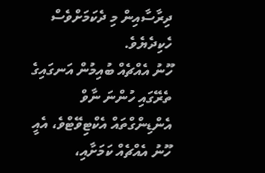ދިރާސާއިން މި ދެކަމަށްވެސް ހެކިދެޔެވެ.
ހޫނު އެއްޗެއް ބުއިމުން އަނގައިގެ ތެރޭގައި ހުންނަ ނާވް އެންޑިންގްތައް އެކްޓިވޭޓްވެ، އެއީ ހޫނު އެއްޗެއް ކަމަށާއި،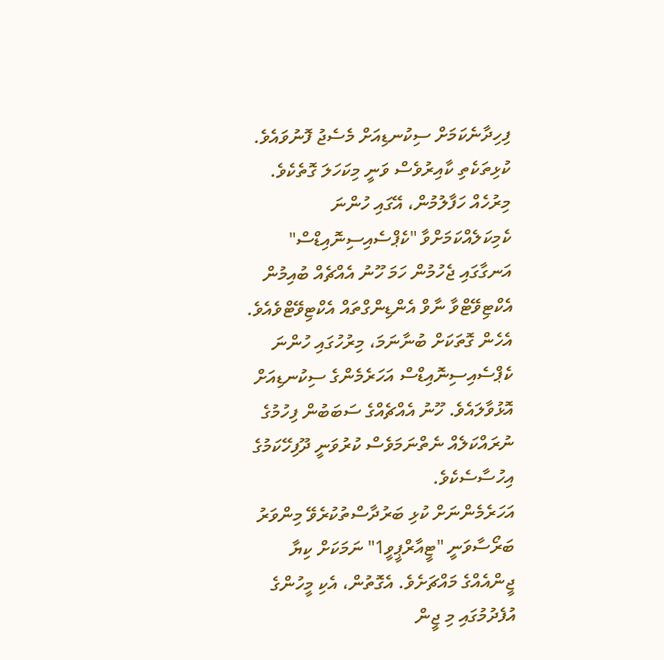ފިހިދާނެކަމަށް ސިކުނޑިއަށް މެސެޖު ފޮނުވައެވެ. ކުޅިތަކެތި ކާއިރުވެސް ވަނީ މިކަހަލަ ގޮތެކެވެ. މިރުހެއް ހަފާލުމުން، އޭގައި ހުންނަ ކެމިކަލެއްކަމަށްވާ "ކެޕްސެއިސިނޮއިޑްސް" އަނގާގައި ޖެހުމުން ހަމަ ހޫނު އެއްޗެއް ބުއިމުން އެކްޓިވޭޓްވާ ނާވް އެންޑިންގްތައް އެކްޓިވޭޓްވެއެވެ. އެހެން ގޮތަކަށް ބުނާނަމަ، މިރުހުގައި ހުންނަ ކެޕްސެއިސިނޮއިޑްސް އަހަރެމެންގެ ސިކުނޑިއަށް އޮޅުވާލައެވެ. ހޫނު އެއްޗެއްގެ ސަބަބުން ފިހުމުގެ ނުރައްކަލެއް ނެތްނަމަވެސް ކުރުވަނީ ދޫފިހޭކަމުގެ އިހުސާސެކެވެ.
އަހަރެމެންނަށް ކުޅި ބަރުދާސްތުކުރެވޭ މިންވަރު ބަރޯސާވަނީ "ޓީއާރްޕީވީ1" ނަމަކަށް ކިޔާ ޖީންއެއްގެ މައްޗަށެވެ. އެގޮތުން، އެކި މީހުންގެ އުފެދުމުގައި މި ޖީން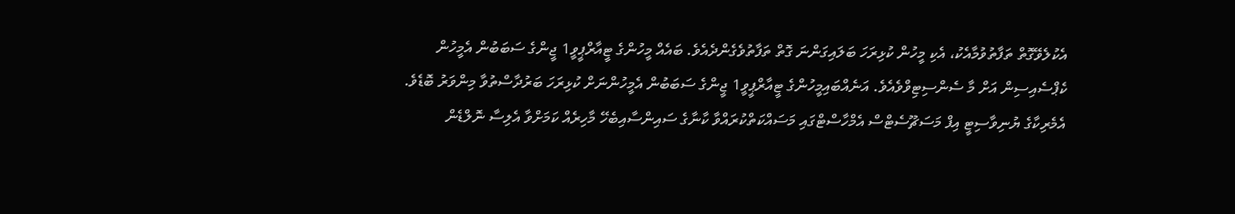އެކުލެވޭގޮތް ތަފާތުވުމާއެކު، އެކި މީހުން ކުޅިރަހަ ބަލައިގަންނަ ގޮތް ތަފާތުވެގެންދެއެވެ. ބައެއް މީހުންގެ ޓީއާރްޕީވީ1 ޖީންގެ ސަބަބުން އެމީހުން ކެޕްސެއިސިން އަށް މާ ސެންސިޓިވްވެއެވެ. އަނެއްބައިމީހުންގެ ޓީއާރްޕީވީ1 ޖީންގެ ސަބަބުން އެމީހުންނަށް ކުޅިރަހަ ބަރުދާސްތުވާ މިންވަރު ބޮޑެވެ.
އެމެރިކާގެ ޔުނިވާސިޓީ އިފް މަސަޗޫސެޓްސް އެމްހާސްޓްގައި މަސައްކަތްކުރައްވާ ކާނާގެ ސައިންސާއިބެހޭ މާހިރެއް ކަމަށްވާ އެލިސާ ނޮލްޑެން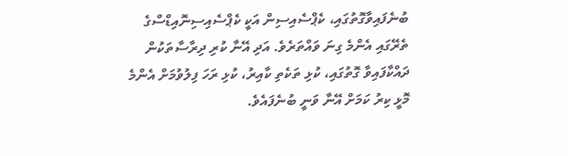ބުނެފައިވާގޮތުގައި، ކެޕްސެއިސިން އަކީ ކެޕްސެއިސިނޮއިޑްސްގެ ތެރޭގައި އެންމެ ގިނަ ވައްތަރެވެ. އަދި އޭނާ ކުރި ދިރާސާތަކުން ދައްކާފައިވާ ގޮތުގައި، ކުޅި ތަކެތި ކާއިރު، ކުޅި ރަހަ ފިލުވުމަށް އެންމެ މޮޅީ ކިރު ކަމަށް އޭނާ ވަނީ ބުނެފައެވެ.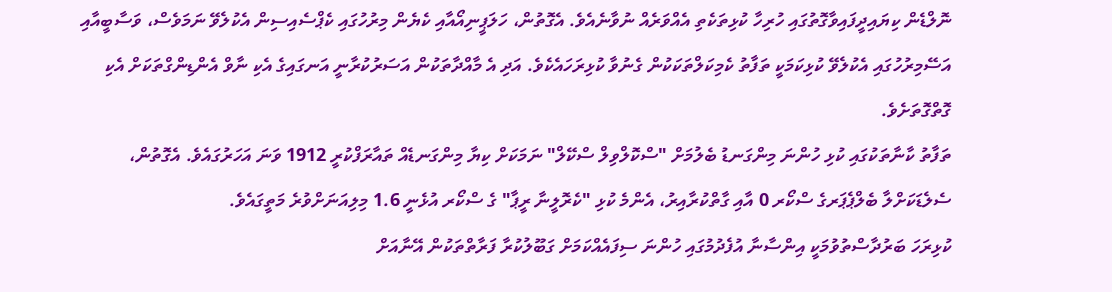ނޮލްޑެން ކިޔައިދީފައިވާގޮތުގައި ހުރިހާ ކުޅިތަކެތި އެއްވަރެއް ނުވާނެއެވެ. އެގޮތުން، ހަލަޕީނިއޯއާއި ކެޔެން މިރުހުގައި ކެޕްސެއިސިން އެކުލެވޭ ނަމަވެސް، ވަސާބީއާއި އަސޭމިރުހުގައި އެކުލެވޭ ކުޅިކަމަކީ ތަފާތު ކެމިކަލްތަކަކުން ގެނުވާ ކުޅިރަހައެކެވެ. އަދި އެ މާއްދާތަކުން އަސަރުކުރާނީ އަނގައިގެ އެކި ނާވް އެންޑިންގްތަކަށް އެކި ގޮތްގޮތަށެވެ.
ތަފާތު ކާނާތަކުގައި ކުޅި ހުންނަ މިންގަނޑު ބެލުމަށް "ސްކޮލްވިލް ސްކޭލް" ނަމަކަށް ކިޔާ މިންގަނޑެއް ތައާރަފްކުރީ 1912 ވަނަ އަހަރުގައެވެ. އެގޮތުން، ސެލެޑަކަށްލާ ބެލްޕެޕަރގެ ސްކޯރ 0 އާއި ގާތްކުރާއިރު، އެންމެ ކުޅި "ކެރޮލީނާ ރީޕާ" ގެ ސްކޯރ އުޅެނީ 1.6 މިލިއަނަށްވުރެ މަތީގައެވެ.
ކުޅިރަހަ ބަރުދާސްތުވުމަކީ އިންސާނާ އުފެދުމުގައި ހުންނަ ސިފައެއްކަމަށް ގަބޫލުކުރާ ފަރާތްތަކުން އޭނާއަށް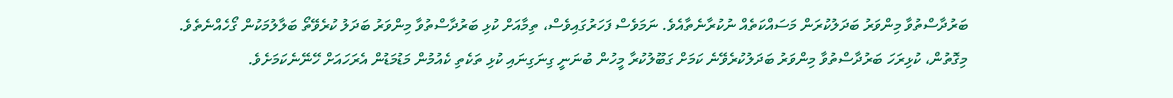ބަރުދާސްތުވާ މިންވަރު ބަދަލުކުރަން މަސައްކަތެއް ނުކުރާނެތާއެވެ. ނަމަވެސް ފަހަރުގައިވެސް، ތިމާއަށް ކުޅި ބަރުދާސްތުވާ މިންވަރު ބަދަލު ކުރެވޭތޯ ބަލާލުމަކުން ގޯހެއްނެތެވެ.
މިގޮތުން، ކުޅިރަހަ ބަރުދާސްތުވާ މިންވަރު ބަދަލުކުރެވޭނެ ކަމަށް ގަބޫލުކުރާ މީހުން ބުނަނީ ގިނަގިނައި ކުޅި ތަކެތި ކެއުމުން މަޑުމަޑުން އެރަހައަށް ހޭނޭނެކަމަށެވެ.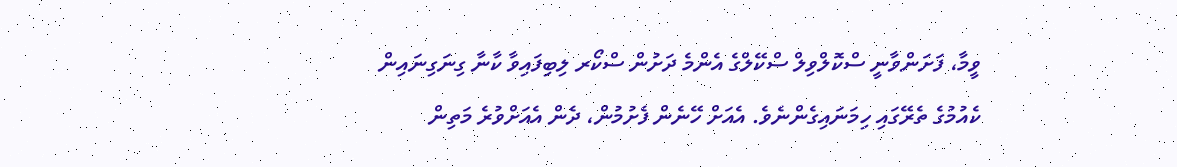ވީމާ، ފަށަންވާނީ ސްކޮލްވިލް ސްކޭލްގެ އެންމެ ދަށުން ސްކޯރ ލިބިފައިވާ ކާނާ ގިނަގިނައިން ކެއުމުގެ ތެރޭގައި ހިމަނައިގެންނެވެ. އެއަށް ހޭނެން ފެށުމުން، ދެން އެއަށްވުރެ މަތިން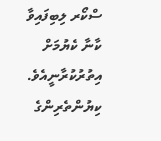ސްކޯރ ލިބިފައިވާ ކާނާ ކެޔުމަށް އިތުރުކުރާނީއެވެ.
ކިޔުންތެރިންގެ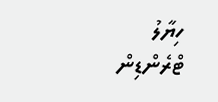ހިޔާލު
ޓްރެންޑިން